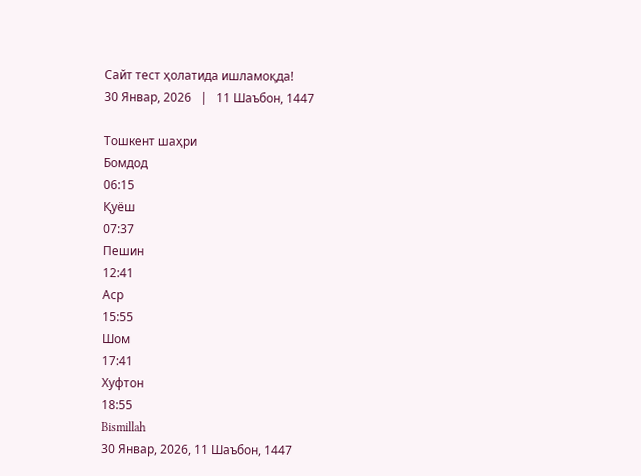Сайт тест ҳолатида ишламоқда!
30 Январ, 2026   |   11 Шаъбон, 1447

Тошкент шаҳри
Бомдод
06:15
Қуёш
07:37
Пешин
12:41
Аср
15:55
Шом
17:41
Хуфтон
18:55
Bismillah
30 Январ, 2026, 11 Шаъбон, 1447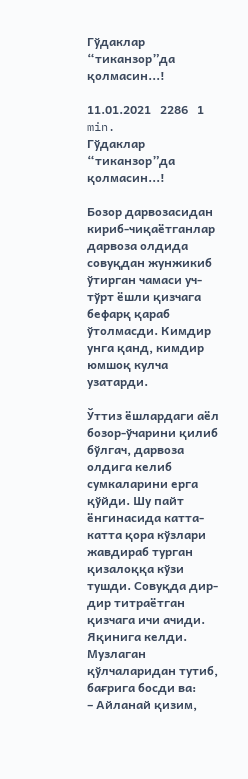Гўдаклар “тиканзор”да қолмасин...!

11.01.2021   2286   1 min.
Гўдаклар “тиканзор”да қолмасин...!

Бозор дарвозасидан кириб-чиқаётганлар дарвоза олдида совуқдан жунжикиб ўтирган чамаси уч-тўрт ёшли қизчага бефарқ қараб ўтолмасди. Кимдир унга қанд, кимдир юмшоқ кулча узатарди.

Ўттиз ёшлардаги аёл бозор-ўчарини қилиб бўлгач, дарвоза олдига келиб сумкаларини ерга қўйди. Шу пайт ёнгинасида катта-катта қора кўзлари жавдираб турган қизалоққа кўзи тушди. Совуқда дир-дир титраётган қизчага ичи ачиди. Яқинига келди. Музлаган қўлчаларидан тутиб, бағрига босди ва:
– Айланай қизим,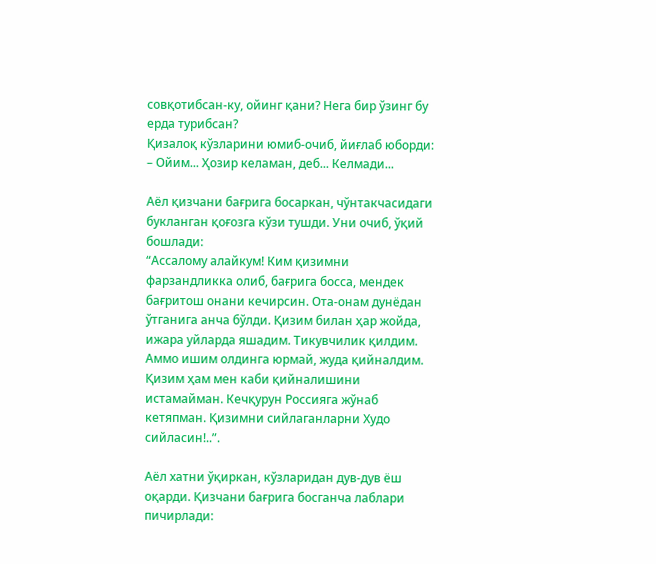совқотибсан-ку, ойинг қани? Нега бир ўзинг бу ерда турибсан?
Қизалоқ кўзларини юмиб-очиб, йиғлаб юборди:
– Ойим... Ҳозир келаман, деб... Келмади...

Аёл қизчани бағрига босаркан, чўнтакчасидаги букланган қоғозга кўзи тушди. Уни очиб, ўқий бошлади:
“Ассалому алайкум! Ким қизимни фарзандликка олиб, бағрига босса, мендек бағритош онани кечирсин. Ота-онам дунёдан ўтганига анча бўлди. Қизим билан ҳар жойда, ижара уйларда яшадим. Тикувчилик қилдим. Аммо ишим олдинга юрмай, жуда қийналдим. Қизим ҳам мен каби қийналишини истамайман. Кечқурун Россияга жўнаб кетяпман. Қизимни сийлаганларни Худо сийласин!..”.

Аёл хатни ўқиркан, кўзларидан дув-дув ёш оқарди. Қизчани бағрига босганча лаблари пичирлади: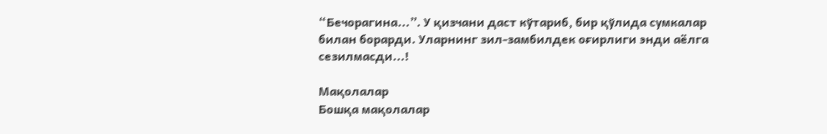“Бечорагина...”. У қизчани даст кўтариб, бир қўлида сумкалар билан борарди. Уларнинг зил-замбилдек оғирлиги энди аёлга сезилмасди...!

Мақолалар
Бошқа мақолалар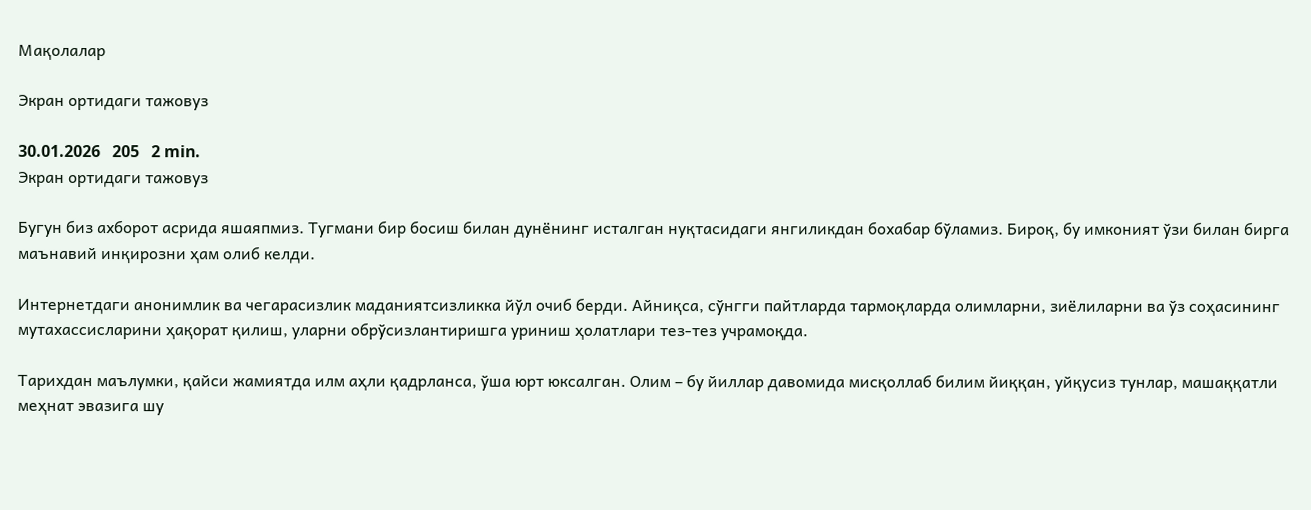Мақолалар

Экран ортидаги тажовуз

30.01.2026   205   2 min.
Экран ортидаги тажовуз

Бугун биз ахборот асрида яшаяпмиз. Тугмани бир босиш билан дунёнинг исталган нуқтасидаги янгиликдан бохабар бўламиз. Бироқ, бу имконият ўзи билан бирга маънавий инқирозни ҳам олиб келди.

Интернетдаги анонимлик ва чегарасизлик маданиятсизликка йўл очиб берди. Айниқса, сўнгги пайтларда тармоқларда олимларни, зиёлиларни ва ўз соҳасининг мутахассисларини ҳақорат қилиш, уларни обрўсизлантиришга уриниш ҳолатлари тез-тез учрамоқда.

Тарихдан маълумки, қайси жамиятда илм аҳли қадрланса, ўша юрт юксалган. Олим – бу йиллар давомида мисқоллаб билим йиққан, уйқусиз тунлар, машаққатли меҳнат эвазига шу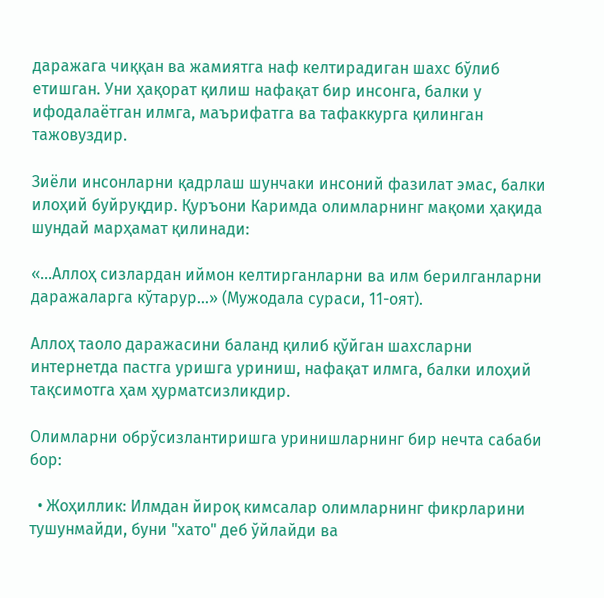даражага чиққан ва жамиятга наф келтирадиган шахс бўлиб етишган. Уни ҳақорат қилиш нафақат бир инсонга, балки у ифодалаётган илмга, маърифатга ва тафаккурга қилинган тажовуздир.

Зиёли инсонларни қадрлаш шунчаки инсоний фазилат эмас, балки илоҳий буйруқдир. Қуръони Каримда олимларнинг мақоми ҳақида шундай марҳамат қилинади:

«...Аллоҳ сизлардан иймон келтирганларни ва илм берилганларни даражаларга кўтарур...» (Мужодала сураси, 11-оят).

Аллоҳ таоло даражасини баланд қилиб қўйган шахсларни интернетда пастга уришга уриниш, нафақат илмга, балки илоҳий тақсимотга ҳам ҳурматсизликдир.

Олимларни обрўсизлантиришга уринишларнинг бир нечта сабаби бор:

  • Жоҳиллик: Илмдан йироқ кимсалар олимларнинг фикрларини тушунмайди, буни "хато" деб ўйлайди ва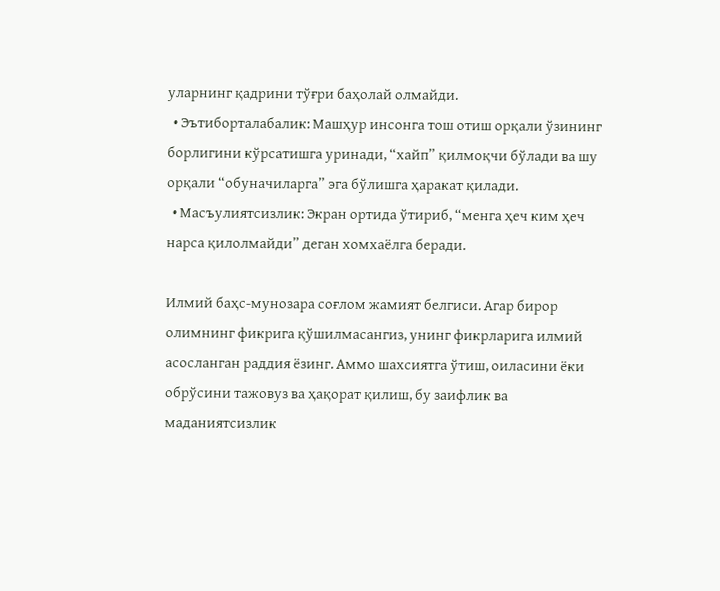уларнинг қадрини тўғри баҳолай олмайди.
  • Эътиборталабалик: Машҳур инсонга тош отиш орқали ўзининг борлигини кўрсатишга уринади, “хайп” қилмоқчи бўлади ва шу орқали “обуначиларга” эга бўлишга ҳаракат қилади.
  • Масъулиятсизлик: Экран ортида ўтириб, “менга ҳеч ким ҳеч нарса қилолмайди” деган хомхаёлга беради.

Илмий баҳс-мунозара соғлом жамият белгиси. Агар бирор олимнинг фикрига қўшилмасангиз, унинг фикрларига илмий асосланган раддия ёзинг. Аммо шахсиятга ўтиш, оиласини ёки обрўсини тажовуз ва ҳақорат қилиш, бу заифлик ва маданиятсизлик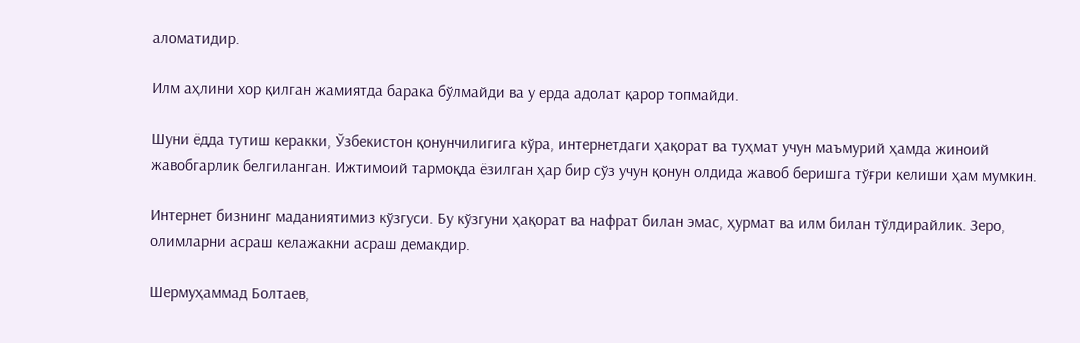аломатидир.

Илм аҳлини хор қилган жамиятда барака бўлмайди ва у ерда адолат қарор топмайди.

Шуни ёдда тутиш керакки, Ўзбекистон қонунчилигига кўра, интернетдаги ҳақорат ва туҳмат учун маъмурий ҳамда жиноий жавобгарлик белгиланган. Ижтимоий тармоқда ёзилган ҳар бир сўз учун қонун олдида жавоб беришга тўғри келиши ҳам мумкин.

Интернет бизнинг маданиятимиз кўзгуси. Бу кўзгуни ҳақорат ва нафрат билан эмас, ҳурмат ва илм билан тўлдирайлик. Зеро, олимларни асраш келажакни асраш демакдир.

Шермуҳаммад Болтаев,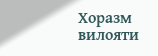Хоразм вилояти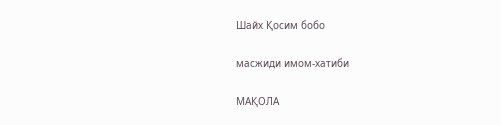Шайх Қосим бобо

масжиди имом-хатиби

МАҚОЛА